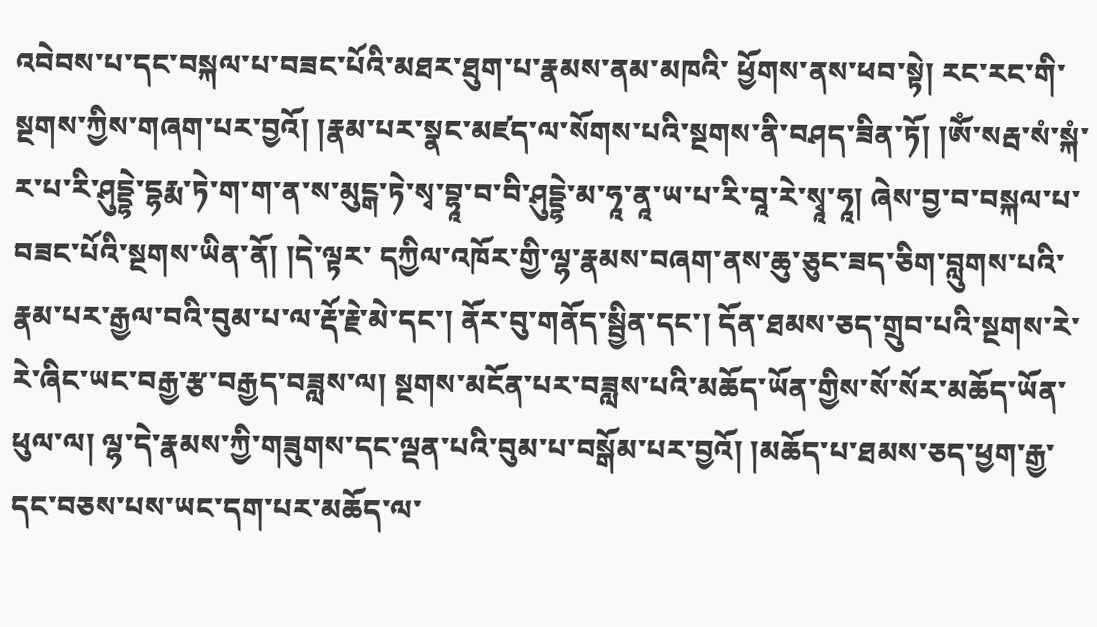འབེབས་པ་དང་བསྐལ་པ་བཟང་པོའི་མཐར་ཐུག་པ་རྣམས་ནམ་མཁའི་ ཕྱོགས་ནས་ཕབ་སྟེ། རང་རང་གི་སྔགས་ཀྱིས་གཞག་པར་བྱའོ། །རྣམ་པར་སྣང་མཛད་ལ་སོགས་པའི་སྔགས་ནི་བཤད་ཟིན་ཏོ། །ཨོཾ་སརྦ་སཾ་སྐཾ་ར་པ་རི་ཤུདྡྷེ་དྷརྨ་ཏེ་ག་ག་ན་ས་མུངྒ་ཏེ་སྭ་བྷཱ་བ་བི་ཤུདྡྷེ་མ་ཧཱ་ནཱ་ཡ་པ་རི་བཱ་རེ་སྭཱ་ཧཱ། ཞེས་བྱ་བ་བསྐལ་པ་བཟང་པོའི་སྔགས་ཡིན་ནོ། །དེ་ལྟར་ དཀྱིལ་འཁོར་གྱི་ལྷ་རྣམས་བཞག་ནས་ཆུ་ཅུང་ཟད་ཅིག་བླུགས་པའི་རྣམ་པར་རྒྱལ་བའི་བུམ་པ་ལ་རྡོ་རྗེ་མེ་དང་། ནོར་བུ་གནོད་སྦྱིན་དང་། དོན་ཐམས་ཅད་གྲུབ་པའི་སྔགས་རེ་རེ་ཞིང་ཡང་བརྒྱ་རྩ་བརྒྱད་བཟླས་ལ། སྔགས་མངོན་པར་བཟླས་པའི་མཆོད་ཡོན་གྱིས་སོ་སོར་མཆོད་ཡོན་ ཕུལ་ལ། ལྷ་དེ་རྣམས་ཀྱི་གཟུགས་དང་ལྡན་པའི་བུམ་པ་བསྒོམ་པར་བྱའོ། །མཆོད་པ་ཐམས་ཅད་ཕྱག་རྒྱ་དང་བཅས་པས་ཡང་དག་པར་མཆོད་ལ་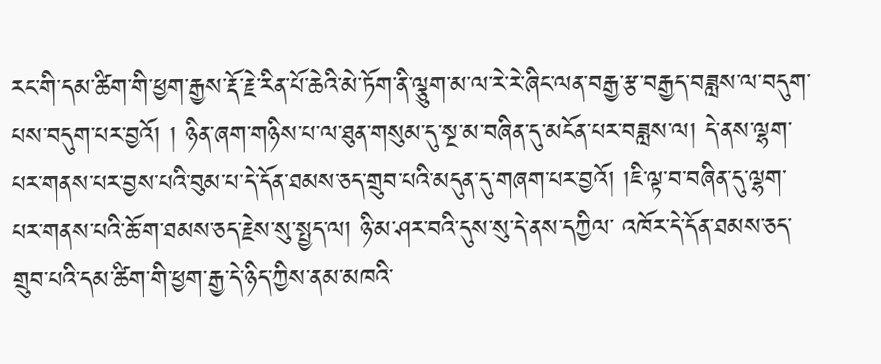རང་གི་དམ་ཚིག་གི་ཕྱག་རྒྱས་རྡོ་རྗེ་རིན་པོ་ཆེའི་མེ་ཏོག་ནི་ལྕུག་མ་ལ་རེ་རེ་ཞིང་ལན་བརྒྱ་རྩ་བརྒྱད་བཟླས་ལ་བདུག་པས་བདུག་པར་བྱའོ། ། ཉིན་ཞག་གཉིས་པ་ལ་ཐུན་གསུམ་དུ་སྔ་མ་བཞིན་དུ་མངོན་པར་བཟླས་ལ། དེ་ནས་ལྷག་པར་གནས་པར་བྱས་པའི་བུམ་པ་དེ་དོན་ཐམས་ཅད་གྲུབ་པའི་མདུན་དུ་གཞག་པར་བྱའོ། །ཇི་ལྟ་བ་བཞིན་དུ་ལྷག་པར་གནས་པའི་ཆོ་ག་ཐམས་ཅད་རྗེས་སུ་སྤྱད་ལ། ཉི་མ་ཤར་བའི་དུས་སུ་དེ་ནས་དཀྱིལ་ འཁོར་དེ་དོན་ཐམས་ཅད་གྲུབ་པའི་དམ་ཚིག་གི་ཕྱག་རྒྱ་དེ་ཉིད་ཀྱིས་ནམ་མཁའི་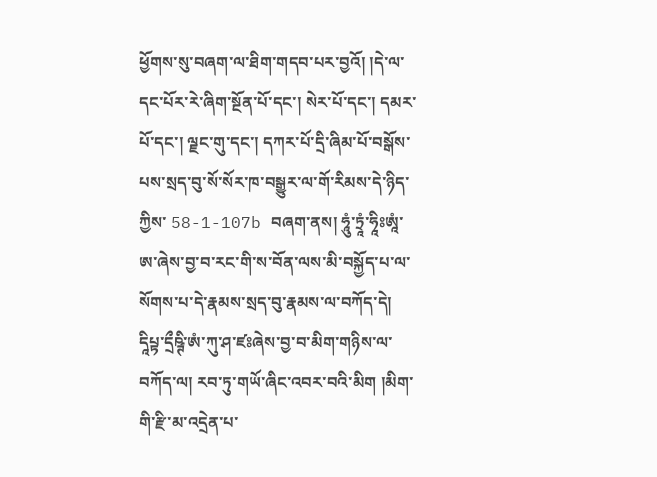ཕྱོགས་སུ་བཞག་ལ་ཐིག་གདབ་པར་བྱའོ། །དེ་ལ་དང་པོར་རེ་ཞིག་སྔོན་པོ་དང་། སེར་པོ་དང་། དམར་པོ་དང་། ལྗང་གུ་དང་། དཀར་པོ་དྲི་ཞིམ་པོ་བསྒོས་པས་སྲད་བུ་སོ་སོར་ཁ་བསྒྱུར་ལ་གོ་རིམས་དེ་ཉིད་ཀྱིས་ 58-1-107b བཞག་ནས། ཧཱུཾ་ཏྲཱཾ་ཧཱིཿཨཱཾ་ཨ་ཞེས་བྱ་བ་རང་གི་ས་བོན་ལས་མི་བསྐྱོད་པ་ལ་སོགས་པ་དེ་རྣམས་སྲད་བུ་རྣམས་ལ་བཀོད་དེ། དཱིཔྟ་དྲྀཥྚི་ཨཾ་ཀུ་ཤ་ཛཿཞེས་བྱ་བ་མིག་གཉིས་ལ་བཀོད་ལ། རབ་ཏུ་གཡོ་ཞིང་འབར་བའི་མིག །མིག་གི་རྫི་མ་འདྲེན་པ་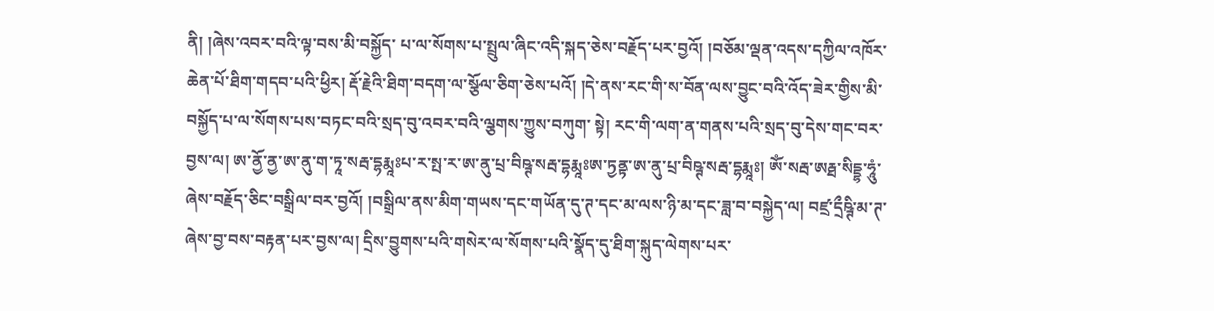ནི། །ཞེས་འབར་བའི་ལྟ་བས་མི་བསྐྱོད་ པ་ལ་སོགས་པ་སྤྲུལ་ཞིང་འདི་སྐད་ཅེས་བརྗོད་པར་བྱའོ། །བཅོམ་ལྡན་འདས་དཀྱིལ་འཁོར་ཆེན་པོ་ཐིག་གདབ་པའི་ཕྱིར། རྡོ་རྗེའི་ཐིག་བདག་ལ་སྩོལ་ཅིག་ཅེས་པའོ། །དེ་ནས་རང་གི་ས་བོན་ལས་བྱུང་བའི་འོད་ཟེར་གྱིས་མི་བསྐྱོད་པ་ལ་སོགས་པས་བཏང་བའི་སྲད་བུ་འབར་བའི་ལྕགས་ཀྱུས་བཀུག་ སྟེ། རང་གི་ལག་ན་གནས་པའི་སྲད་བུ་དེས་གང་བར་བྱས་ལ། ཨ་ནྱོ་ནྱ་ཨ་ནུ་ག་ཏཱ་སརྦ་དྷརྨཱཿཔ་ར་སྤ་ར་ཨ་ནུ་པྲ་བིཥྚ་སརྦ་དྷརྨཱཿཨ་ཏྱནྟ་ཨ་ནུ་པྲ་བིཥྚ་སརྦ་དྷརྨཱཿ། ཨོཾ་སརྦ་ཨརྠ་སིདྡྷ་ཧཱུཾ་ཞེས་བརྗོད་ཅིང་བསྒྲིལ་བར་བྱའོ། །བསྒྲིལ་ནས་མིག་གཡས་དང་གཡོན་དུ་ཊ་དང་མ་ལས་ཉི་མ་དང་ཟླ་བ་བསྐྱེད་ལ། བཛྲ་དྲྀཥྚི་མ་ཊ་ཞེས་བྱ་བས་བརྟན་པར་བྱས་ལ། དྲིས་བྱུགས་པའི་གསེར་ལ་སོགས་པའི་སྣོད་དུ་ཐིག་སྐུད་ལེགས་པར་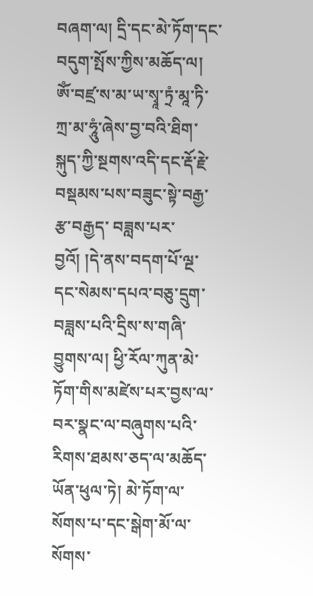བཞག་ལ། དྲི་དང་མེ་ཏོག་དང་བདུག་སྤོས་ཀྱིས་མཆོད་ལ། ཨོཾ་བཛྲ་ས་མ་ཡ་སྭཱ་ཏྲཾ་མཱ་ཏི་ཀྲ་མ་ཧཱུཾ་ཞེས་བྱ་བའི་ཐིག་སྐུད་ཀྱི་སྔགས་འདི་དང་རྡོ་རྗེ་བསྡམས་པས་བཟུང་སྟེ་བརྒྱ་རྩ་བརྒྱད་ བཟླས་པར་བྱའོ། །དེ་ནས་བདག་པོ་ལྔ་དང་སེམས་དཔའ་བཅུ་དྲུག་བཟླས་པའི་དྲིས་ས་གཞི་བྱུགས་ལ། ཕྱི་རོལ་ཀུན་མེ་ཏོག་གིས་མཛེས་པར་བྱས་ལ་བར་སྣང་ལ་བཞུགས་པའི་རིགས་ཐམས་ཅད་ལ་མཆོད་ཡོན་ཕུལ་ཏེ། མེ་ཏོག་ལ་སོགས་པ་དང་སྒེག་མོ་ལ་སོགས་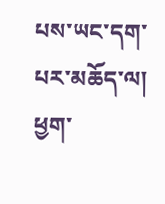པས་ཡང་དག་པར་མཆོད་ལ། ཕྱག་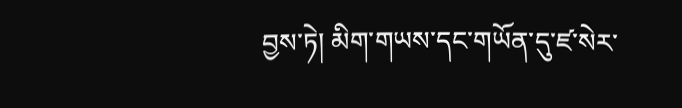བྱས་ཏེ། མིག་གཡས་དང་གཡོན་དུ་ཛ་སེར་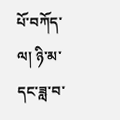པོ་བཀོད་ལ། ཉི་མ་དང་ཟླ་བ་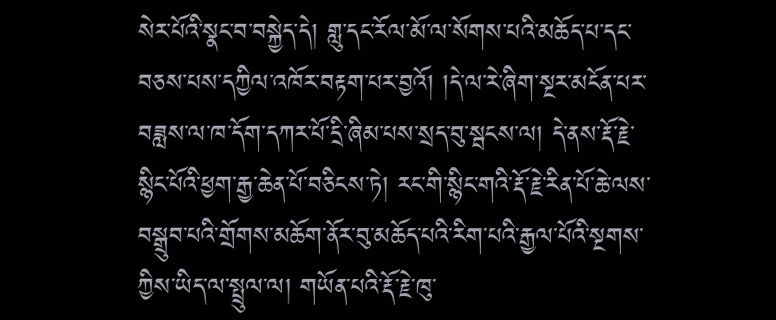སེར་པོའི་སྣང་བ་བསྐྱེད་དེ། གླུ་དང་རོལ་མོ་ལ་སོགས་པའི་མཆོད་པ་དང་བཅས་པས་དཀྱིལ་འཁོར་བརྟག་པར་བྱའོ། །དེ་ལ་རེ་ཞིག་སྔར་མངོན་པར་བཟླས་ལ་ཁ་དོག་དཀར་པོ་དྲི་ཞིམ་པས་སྲད་བུ་སྦངས་ལ། དེ་ནས་རྡོ་རྗེ་ སྙིང་པོའི་ཕྱག་རྒྱ་ཆེན་པོ་བཅིངས་ཏེ། རང་གི་སྙིང་གའི་རྡོ་རྗེ་རིན་པོ་ཆེ་ལས་བསྒྲུབ་པའི་གྲོགས་མཆོག་ནོར་བུ་མཆོད་པའི་རིག་པའི་རྒྱལ་པོའི་སྔགས་ཀྱིས་ཡིད་ལ་སྤྲུལ་ལ། གཡོན་པའི་རྡོ་རྗེ་ཁུ་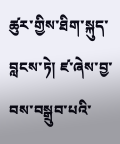ཚུར་གྱིས་ཐིག་སྐུད་བླངས་ཏེ། ཛ་ཞེས་བྱ་བས་བསྒྲུབ་པའི་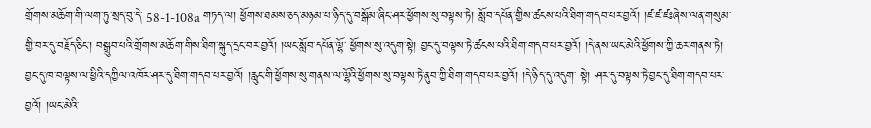གྲོགས་མཆོག་གི་ལག་ཏུ་སྲད་བུ་དེ་ 58-1-108a གཏད་ལ། ཕྱོགས་ཐམས་ཅད་མཉམ་པ་ཉིད་དུ་བསྒོམ་ཞིང་ཤར་ཕྱོགས་སུ་བལྟས་ཏེ། སློབ་དཔོན་གྱིས་ཚངས་པའི་ཐིག་གདབ་པར་བྱའོ། །ཛ་ཛ་ཛཿཞེས་ལན་གསུམ་གྱི་བར་དུ་བརྗོད་ཅིང་། བསྒྲུབ་པའི་གྲོགས་མཆོག་གིས་ཐིག་སྐུད་དྲང་བར་བྱའོ། །ཡང་སློབ་དཔོན་ལྷོ་ ཕྱོགས་སུ་འདུག་སྟེ། བྱང་དུ་བལྟས་ཏེ་ཚངས་པའི་ཐིག་གདབ་པར་བྱའོ། །དེ་ནས་ཡང་མེའི་ཕྱོགས་ཀྱི་ཆར་གནས་ཏེ། བྱང་དུ་ཁ་བལྟས་ལ་ཕྱིའི་དཀྱིལ་འཁོར་ཤར་དུ་ཐིག་གདབ་པར་བྱའོ། །རླུང་གི་ཕྱོགས་སུ་གནས་ལ་ལྷོའི་ཕྱོགས་སུ་བལྟས་ཏེ་ནུབ་ཀྱི་ཐིག་གདབ་པར་བྱའོ། །དེ་ཉིད་དུ་འདུག་ སྟེ། ཤར་དུ་བལྟས་ཏེ་བྱང་དུ་ཐིག་གདབ་པར་བྱའོ། །ཡང་མེའི་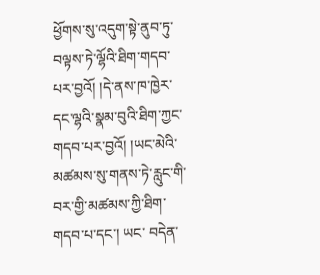ཕྱོགས་སུ་འདུག་སྟེ་ནུབ་ཏུ་བལྟས་ཏེ་ལྷོའི་ཐིག་གདབ་པར་བྱའོ། །དེ་ནས་ཁ་ཁྱེར་དང་ལྷའི་སྣམ་བུའི་ཐིག་ཀྱང་གདབ་པར་བྱའོ། །ཡང་མེའི་མཚམས་སུ་གནས་ཏེ་རླུང་གི་བར་གྱི་མཚམས་ཀྱི་ཐིག་གདབ་པ་དང་། ཡང་ བདེན་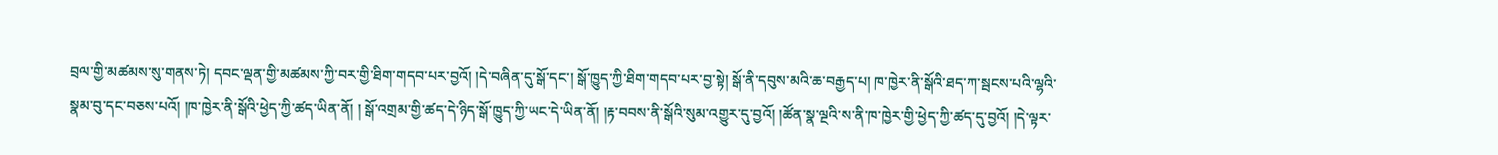བྲལ་གྱི་མཚམས་སུ་གནས་ཏེ། དབང་ལྡན་གྱི་མཚམས་ཀྱི་བར་གྱི་ཐིག་གདབ་པར་བྱའོ། །དེ་བཞིན་དུ་སྒོ་དང་། སྒོ་ཁྱུད་ཀྱི་ཐིག་གདབ་པར་བྱ་སྟེ། སྒོ་ནི་དབུས་མའི་ཆ་བརྒྱད་པ། ཁ་ཁྱེར་ནི་སྒོའི་ཐད་ཀ་སྦངས་པའི་ལྷའི་སྣམ་བུ་དང་བཅས་པའོ། །ཁ་ཁྱེར་ནི་སྒོའི་ཕྱེད་ཀྱི་ཚད་ཡིན་ནོ། ། སྒོ་འགྲམ་གྱི་ཚད་དེ་ཉིད་སྒོ་ཁྱུད་ཀྱི་ཡང་དེ་ཡིན་ནོ། །རྟ་བབས་ནི་སྒོའི་སུམ་འགྱུར་དུ་བྱའོ། །ཚོན་སྣ་ལྔའི་ས་ནི་ཁ་ཁྱེར་གྱི་ཕྱེད་ཀྱི་ཚད་དུ་བྱའོ། །དེ་ལྟར་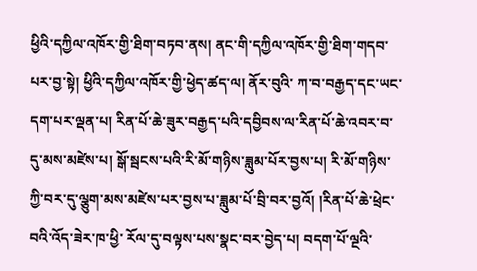ཕྱིའི་དཀྱིལ་འཁོར་གྱི་ཐིག་བཏབ་ནས། ནང་གི་དཀྱིལ་འཁོར་གྱི་ཐིག་གདབ་པར་བྱ་སྟེ། ཕྱིའི་དཀྱིལ་འཁོར་གྱི་ཕྱེད་ཚད་ལ། ནོར་བུའི་ ཀ་བ་བརྒྱད་དང་ཡང་དག་པར་ལྡན་པ། རིན་པོ་ཆེ་ཟུར་བརྒྱད་པའི་དབྱིབས་ལ་རིན་པོ་ཆེ་འབར་བ་དུ་མས་མཛེས་པ། སྒོ་སྦངས་པའི་རི་མོ་གཉིས་ཟླུམ་པོར་བྱས་པ། རི་མོ་གཉིས་ཀྱི་བར་དུ་ལྕུག་མས་མཛེས་པར་བྱས་པ་ཟླུམ་པོ་བྲི་བར་བྱའོ། །རིན་པོ་ཆེ་ཕྲེང་བའི་འོད་ཟེར་ཁ་ཕྱི་ རོལ་དུ་བལྟས་པས་སྣང་བར་བྱེད་པ། བདག་པོ་ལྔའི་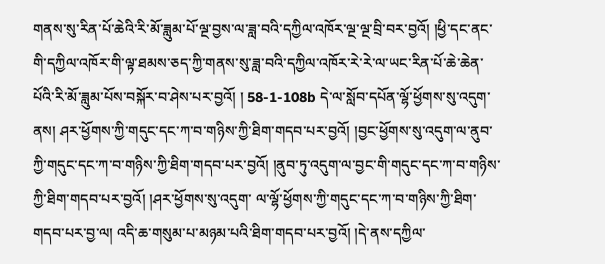གནས་སུ་རིན་པོ་ཆེའི་རི་མོ་ཟླུམ་པོ་ལྔ་བྱས་ལ་ཟླ་བའི་དཀྱིལ་འཁོར་ལྔ་ལྔ་བྲི་བར་བྱའོ། །ཕྱི་དང་ནང་གི་དཀྱིལ་འཁོར་གི་ལྟ་ཐམས་ཅད་ཀྱི་གནས་སུ་ཟླ་བའི་དཀྱིལ་འཁོར་རེ་རེ་ལ་ཡང་རིན་པོ་ཆེ་ཆེན་པོའི་རི་མོ་ཟླུམ་པོས་བསྐོར་བ་ཤེས་པར་བྱའོ། ། 58-1-108b དེ་ལ་སློབ་དཔོན་ལྷོ་ཕྱོགས་སུ་འདུག་ནས། ཤར་ཕྱོགས་ཀྱི་གདུང་དང་ཀ་བ་གཉིས་ཀྱི་ཐིག་གདབ་པར་བྱའོ། །བྱང་ཕྱོགས་སུ་འདུག་ལ་ནུབ་ཀྱི་གདུང་དང་ཀ་བ་གཉིས་ཀྱི་ཐིག་གདབ་པར་བྱའོ། །ནུབ་ཏུ་འདུག་ལ་བྱང་གི་གདུང་དང་ཀ་བ་གཉིས་ཀྱི་ཐིག་གདབ་པར་བྱའོ། །ཤར་ཕྱོགས་སུ་འདུག་ ལ་ལྷོ་ཕྱོགས་ཀྱི་གདུང་དང་ཀ་བ་གཉིས་ཀྱི་ཐིག་གདབ་པར་བྱ་ལ། འདི་ཆ་གསུམ་པ་མཉམ་པའི་ཐིག་གདབ་པར་བྱའོ། །དེ་ནས་དཀྱིལ་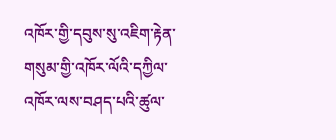འཁོར་གྱི་དབུས་སུ་འཇིག་རྟེན་གསུམ་གྱི་འཁོར་ལོའི་དཀྱིལ་འཁོར་ལས་བཤད་པའི་ཚུལ་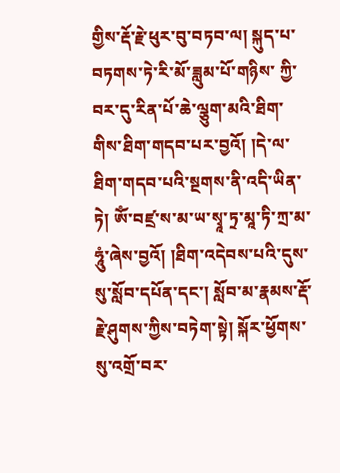གྱིས་རྡོ་རྗེ་ཕུར་བུ་བཏབ་ལ། སྐུད་པ་བཏགས་ཏེ་རི་མོ་ཟླུམ་པོ་གཉིས་ ཀྱི་བར་དུ་རིན་པོ་ཆེ་ལྕུག་མའི་ཐིག་གིས་ཐིག་གདབ་པར་བྱའོ། །དེ་ལ་ཐིག་གདབ་པའི་སྔགས་ནི་འདི་ཡིན་ཏེ། ཨོཾ་བཛྲ་ས་མ་ཡ་སྭཱ་ཏྲ་མཱ་ཏི་ཀྲ་མ་ཧཱུཾ་ཞེས་བྱའོ། །ཐིག་འདེབས་པའི་དུས་སུ་སློབ་དཔོན་དང་། སློབ་མ་རྣམས་རྡོ་རྗེ་ཤུགས་ཀྱིས་བཏེག་སྟེ། སྐོར་ཕྱོགས་སུ་འགྲོ་བར་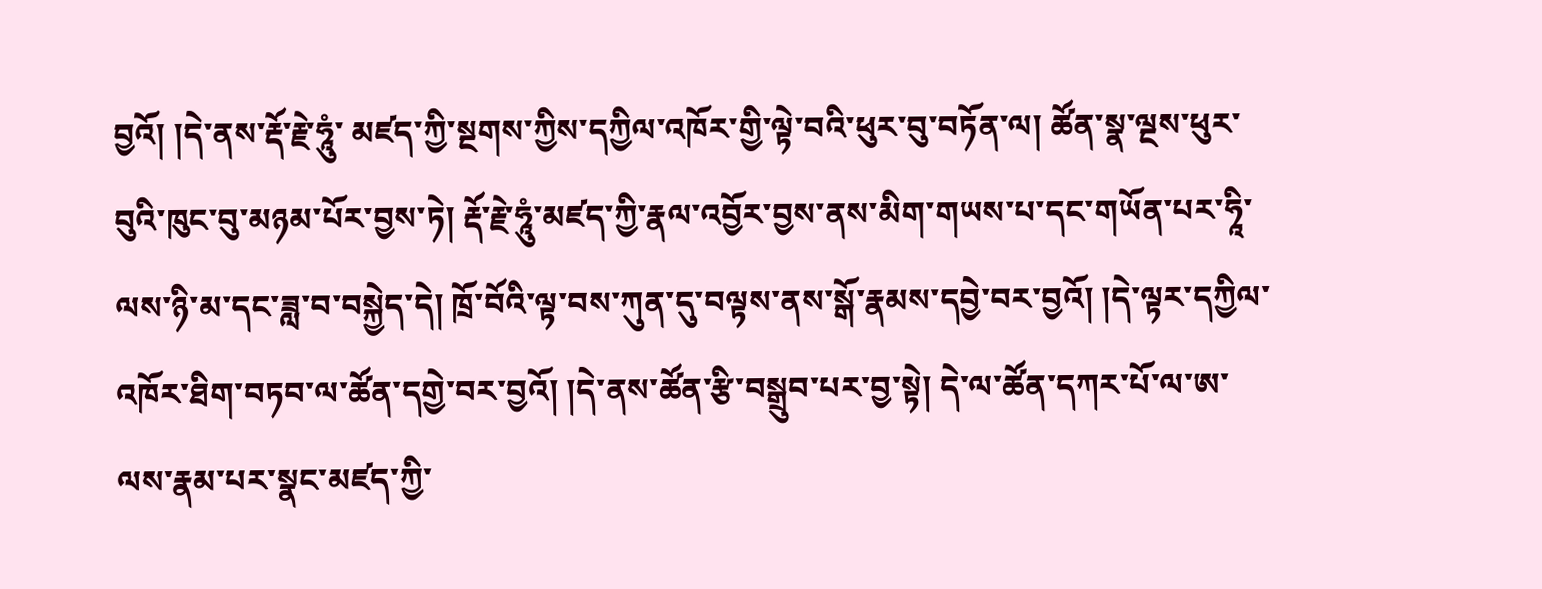བྱའོ། །དེ་ནས་རྡོ་རྗེ་ཧཱུཾ་ མཛད་ཀྱི་སྔགས་ཀྱིས་དཀྱིལ་འཁོར་གྱི་ལྟེ་བའི་ཕུར་བུ་བཏོན་ལ། ཚོན་སྣ་ལྔས་ཕུར་བུའི་ཁུང་བུ་མཉམ་པོར་བྱས་ཏེ། རྡོ་རྗེ་ཧཱུཾ་མཛད་ཀྱི་རྣལ་འབྱོར་བྱས་ནས་མིག་གཡས་པ་དང་གཡོན་པར་ཧཱི་ལས་ཉི་མ་དང་ཟླ་བ་བསྐྱེད་དེ། ཁྲོ་བོའི་ལྟ་བས་ཀུན་དུ་བལྟས་ནས་སྒོ་རྣམས་དབྱེ་བར་བྱའོ། །དེ་ལྟར་དཀྱིལ་ འཁོར་ཐིག་བཏབ་ལ་ཚོན་དགྱེ་བར་བྱའོ། །དེ་ནས་ཚོན་རྩི་བསྒྲུབ་པར་བྱ་སྟེ། དེ་ལ་ཚོན་དཀར་པོ་ལ་ཨ་ལས་རྣམ་པར་སྣང་མཛད་ཀྱི་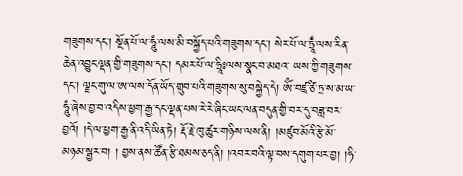གཟུགས་དང་། སྔོན་པོ་ལ་ཧཱུཾ་ལས་མི་བསྐྱོད་པའི་གཟུགས་དང་། སེར་པོ་ལ་ཏྲཱྃ་ལས་རིན་ཆེན་འབྱུང་ལྡན་གྱི་གཟུགས་དང་། དམར་པོ་ལ་ཧྲཱིཿལས་སྣང་བ་མཐའ་ ཡས་ཀྱི་གཟུགས་དང་། ལྗང་གུ་ལ་ཨ་ལས་དོན་ཡོད་གྲུབ་པའི་གཟུགས་སུ་བསྐྱེད་དེ། ཨོཾ་བཛྲ་ཙི་ཏྲ་ས་མ་ཡ་ཧཱུཾ་ཞེས་བྱ་བ་འདིས་ཕྱག་རྒྱ་དང་ལྡན་པས་རེ་རེ་ཞིང་ཡང་ལན་བདུན་གྱི་བར་དུ་བཟླ་བར་བྱའོ། །དེ་ལ་ཕྱག་རྒྱ་ནི་འདི་ཡིན་ཏེ། རྡོ་རྗེ་ཁུ་ཚུར་གཉིས་ལས་ནི། །མཛུབ་མོའི་རྩེ་མོ་མཉམ་སྦྱར་བ། ། བྱས་ནས་ཚོན་རྩི་ཐམས་ཅད་ནི། །འབར་བའི་ལྟ་བས་དགུག་པར་བྱ། །ཧི་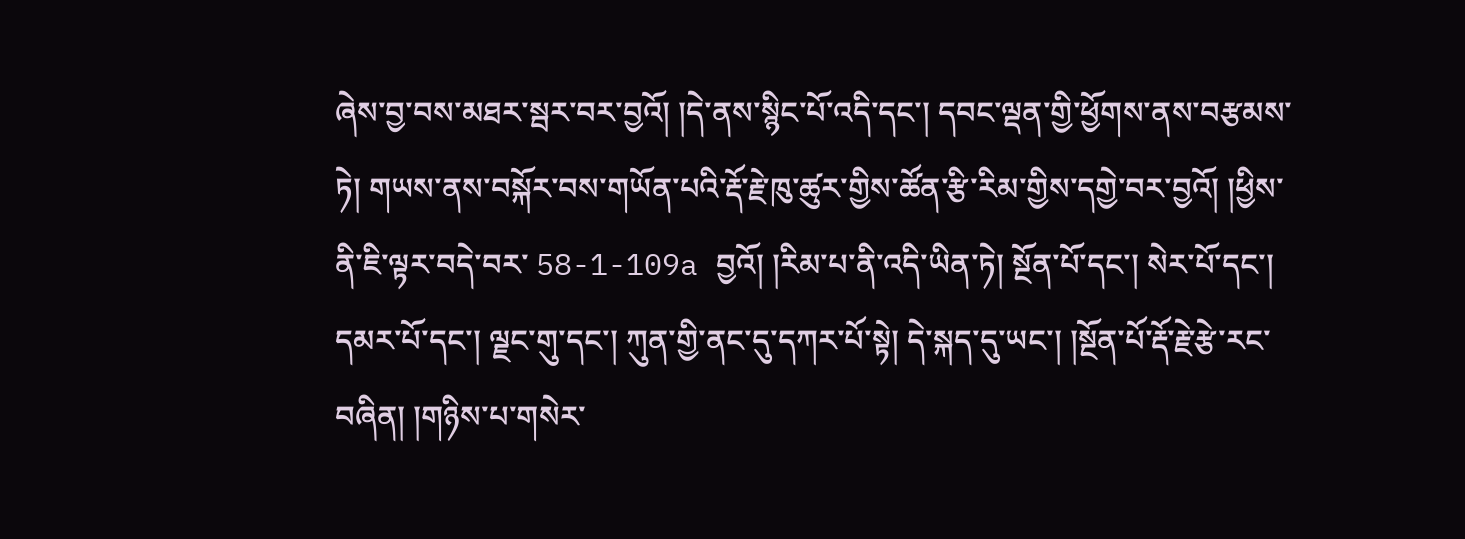ཞེས་བྱ་བས་མཐར་སྦར་བར་བྱའོ། །དེ་ནས་སྙིང་པོ་འདི་དང་། དབང་ལྡན་གྱི་ཕྱོགས་ནས་བརྩམས་ཏེ། གཡས་ནས་བསྐོར་བས་གཡོན་པའི་རྡོ་རྗེ་ཁུ་ཚུར་གྱིས་ཚོན་རྩི་རིམ་གྱིས་དགྱེ་བར་བྱའོ། །ཕྱིས་ནི་ཇི་ལྟར་བདེ་བར་ 58-1-109a བྱའོ། །རིམ་པ་ནི་འདི་ཡིན་ཏེ། སྔོན་པོ་དང་། སེར་པོ་དང་། དམར་པོ་དང་། ལྗང་གུ་དང་། ཀུན་གྱི་ནང་དུ་དཀར་པོ་སྟེ། དེ་སྐད་དུ་ཡང་། །སྔོན་པོ་རྡོ་རྗེ་རྩེ་རང་བཞིན། །གཉིས་པ་གསེར་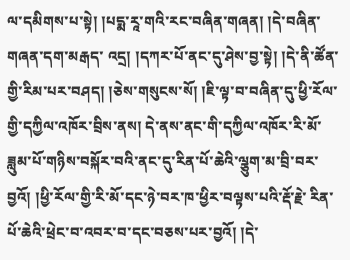ལ་དམིགས་པ་སྟེ། །པདྨ་རཱ་གའི་རང་བཞིན་གཞན། །དེ་བཞིན་གཞན་དག་མརྒད་ འདྲ། །དཀར་པོ་ནང་དུ་ཤེས་བྱ་སྟེ། །དེ་ནི་ཚོན་གྱི་རིམ་པར་བཤད། །ཅེས་གསུངས་སོ། །ཇི་ལྟ་བ་བཞིན་དུ་ཕྱི་རོལ་གྱི་དཀྱིལ་འཁོར་བྲིས་ནས། དེ་ནས་ནང་གི་དཀྱིལ་འཁོར་རི་མོ་ཟླུམ་པོ་གཉིས་བསྐོར་བའི་ནང་དུ་རིན་པོ་ཆེའི་ལྕུག་མ་བྲི་བར་བྱའོ། །ཕྱི་རོལ་གྱི་རི་མོ་དང་ཉེ་བར་ཁ་ཕྱིར་བལྟས་པའི་རྡོ་རྗེ་ རིན་པོ་ཆེའི་ཕྲེང་བ་འབར་བ་དང་བཅས་པར་བྱའོ། །དེ་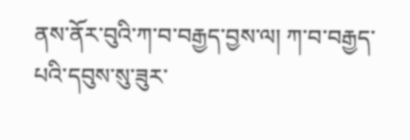ནས་ནོར་བུའི་ཀ་བ་བརྒྱད་བྱས་ལ། ཀ་བ་བརྒྱད་པའི་དབུས་སུ་ཟུར་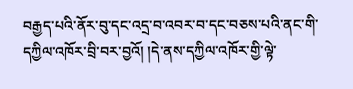བརྒྱད་པའི་ནོར་བུ་དང་འདྲ་བ་འབར་བ་དང་བཅས་པའི་ནང་གི་དཀྱིལ་འཁོར་བྲི་བར་བྱའོ། །དེ་ནས་དཀྱིལ་འཁོར་གྱི་ལྟེ་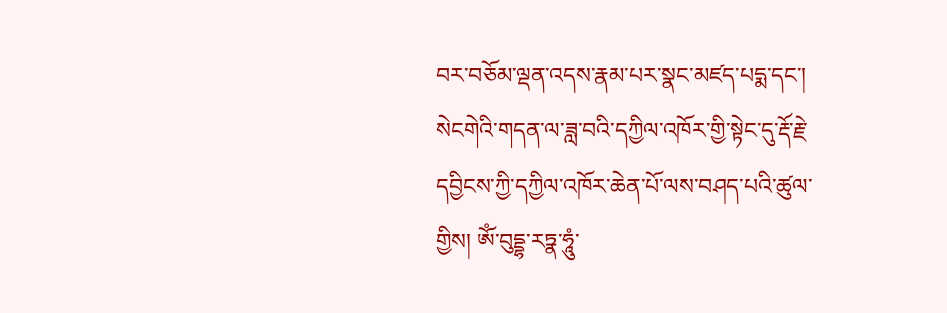བར་བཅོམ་ལྡན་འདས་རྣམ་པར་སྣང་མཛད་པདྨ་དང་། སེངགེའི་གདན་ལ་ཟླ་བའི་དཀྱིལ་འཁོར་གྱི་སྟེང་དུ་རྡོ་རྗེ་དབྱིངས་ཀྱི་དཀྱིལ་འཁོར་ཆེན་པོ་ལས་བཤད་པའི་ཚུལ་གྱིས། ཨོཾ་བུདྡྷ་རཏྣ་ཧཱུཾ་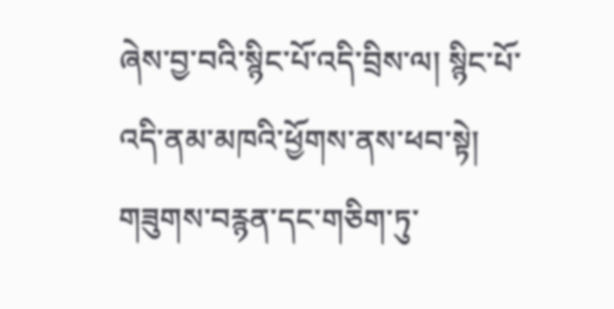ཞེས་བྱ་བའི་སྙིང་པོ་འདི་བྲིས་ལ། སྙིང་པོ་འདི་ནམ་མཁའི་ཕྱོགས་ནས་ཕབ་སྟེ། གཟུགས་བརྙན་དང་གཅིག་ཏུ་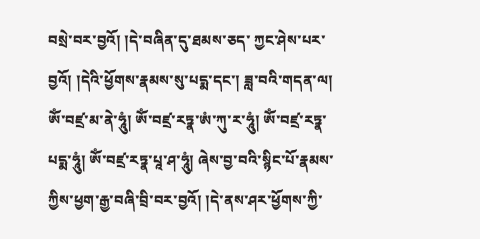བསྲེ་བར་བྱའོ། །དེ་བཞིན་དུ་ཐམས་ཅད་ ཀྱང་ཤེས་པར་བྱའོ། །དེའི་ཕྱོགས་རྣམས་སུ་པདྨ་དང་། ཟླ་བའི་གདན་ལ། ཨོཾ་བཛྲ་མ་ནེ་ཧཱུཾ། ཨོཾ་བཛྲ་རཏྣ་ཨཾ་ཀུ་ར་ཧཱུཾ། ཨོཾ་བཛྲ་རཏྣ་པདྨ་ཧཱུཾ། ཨོཾ་བཛྲ་རཏྣ་པཱ་ཤ་ཧཱུཾ། ཞེས་བྱ་བའི་སྙིང་པོ་རྣམས་ཀྱིས་ཕྱག་རྒྱ་བཞི་བྲི་བར་བྱའོ། །དེ་ནས་ཤར་ཕྱོགས་ཀྱི་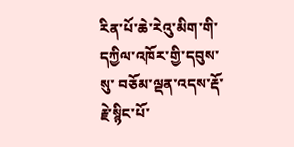རིན་པོ་ཆེ་རེའུ་མིག་གི་དཀྱིལ་འཁོར་གྱི་དབུས་སུ་ བཅོམ་ལྡན་འདས་རྡོ་རྗེ་སྙིང་པོ་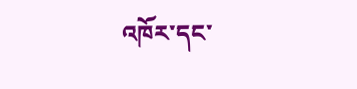འཁོར་དང་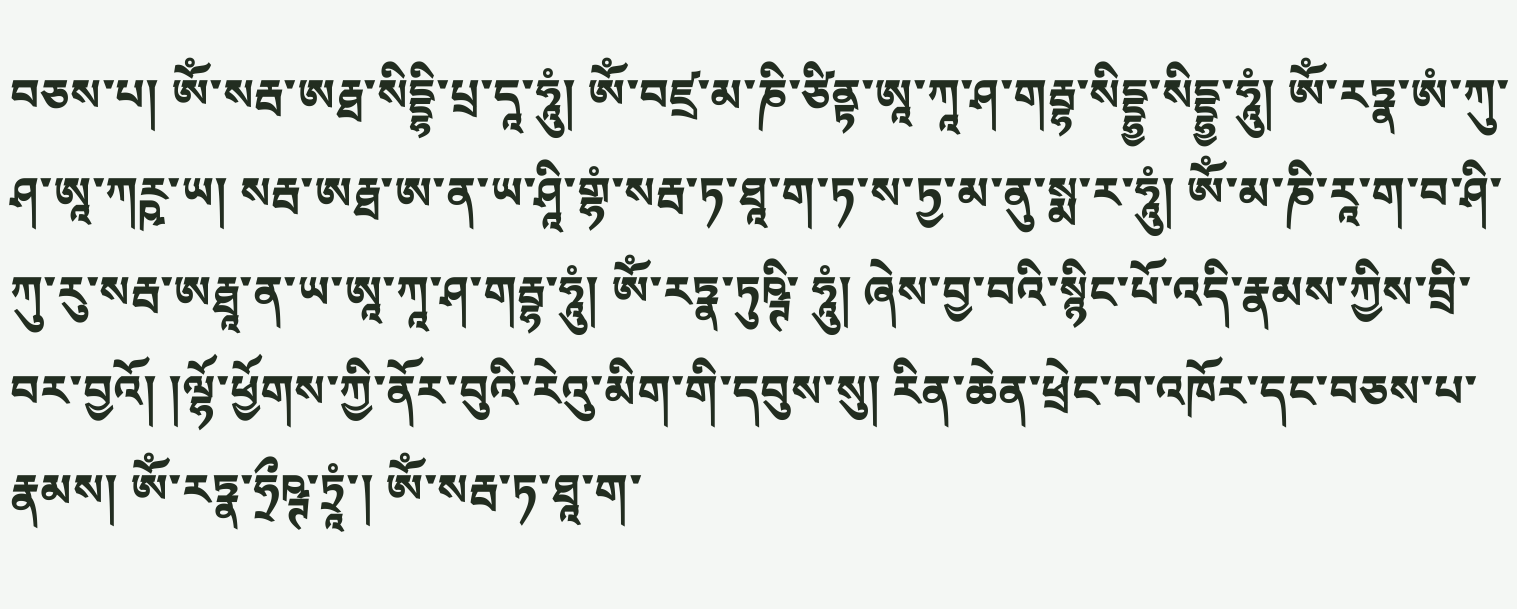བཅས་པ། ཨོཾ་སརྦ་ཨརྠ་སིདྡྷི་པྲ་དཱ་ཧཱུཾ། ཨོཾ་བཛྲ་མ་ཎི་ཙིནྟ་ཨཱ་ཀཱ་ཤ་གརྦྷ་སིདྡྷྱ་སིདྡྷྱ་ཧཱུཾ། ཨོཾ་རཏྣ་ཨཾ་ཀུ་ཤ་ཨཱ་ཀཪྵ་ཡ། སརྦ་ཨརྠ་ཨ་ན་ཡ་ཤཱི་གྷཾ་སརྦ་ཏ་ཐཱ་ག་ཏ་ས་ཏྱ་མ་ནུ་སྨ་ར་ཧཱུཾ། ཨོཾ་མ་ཎི་རཱ་ག་བ་ཤི་ཀུ་རུ་སརྦ་ཨརྠཱ་ན་ཡ་ཨཱ་ཀཱ་ཤ་གརྦྷ་ཧཱུཾ། ཨོཾ་རཏྣ་ཏུཥྚི་ ཧཱུཾ། ཞེས་བྱ་བའི་སྙིང་པོ་འདི་རྣམས་ཀྱིས་བྲི་བར་བྱའོ། །ལྷོ་ཕྱོགས་ཀྱི་ནོར་བུའི་རེའུ་མིག་གི་དབུས་སུ། རིན་ཆེན་ཕྲེང་བ་འཁོར་དང་བཅས་པ་རྣམས། ཨོཾ་རཏྣ་ཧྲྀཥྚ་ཏྲཱཾ་། ཨོཾ་སརྦ་ཏ་ཐཱ་ག་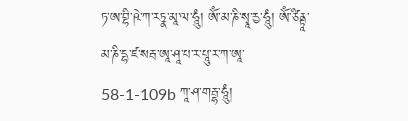ཏ་ཨ་བྷི་ཥེ་ཀ་རཏྣ་མཱ་ལ་ཧཱུཾ། ཨོཾ་མ་ཎི་སྭཱ་རྱ་ཧཱུཾ། ཨོཾ་ཙིནྟཱ་མ་ཎི་དྷ་ཛ་སརྦ་ཨཱ་ཤཱ་པ་ར་པཱུ་ར་ཀ་ཨཱ་ 58-1-109b ཀཱ་ཤ་གརྦྷ་ཧཱུཾ།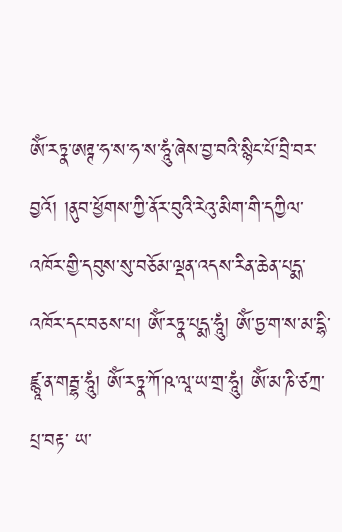ཨོཾ་རཏྣ་ཨཊྚ་ཧ་ས་ཧ་ས་ཧཱུཾ་ཞེས་བྱ་བའི་སྙིང་པོ་བྲི་བར་བྱའོ། །ནུབ་ཕྱོགས་ཀྱི་ནོར་བུའི་རེའུ་མིག་གི་དཀྱིལ་འཁོར་གྱི་དབུས་སུ་བཅོམ་ལྡན་འདས་རིན་ཆེན་པདྨ་འཁོར་དང་བཅས་པ། ཨོཾ་རཏྣ་པདྨ་ཧཱུཾ། ཨོཾ་ཏྱ་ག་ས་མ་དྷི་ཛྙཱ་ན་གརྦྷ་ཧཱུཾ། ཨོཾ་རཏྣ་ཀོ་ཥ་ལཱ་ཡ་གྲ་ཧཱུཾ། ཨོཾ་མ་ཎི་ཙཀྲ་པྲ་བརྟ་ ཡ་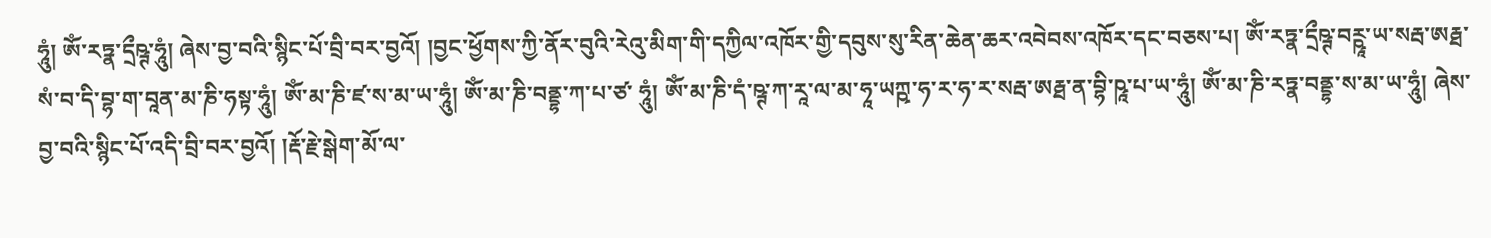ཧཱུཾ། ཨོཾ་རཏྣ་དྲྀཥྚ་ཧཱུཾ། ཞེས་བྱ་བའི་སྙིང་པོ་བྲི་བར་བྱའོ། །བྱང་ཕྱོགས་ཀྱི་ནོར་བུའི་རེའུ་མིག་གི་དཀྱིལ་འཁོར་གྱི་དབུས་སུ་རིན་ཆེན་ཆར་འབེབས་འཁོར་དང་བཅས་པ། ཨོཾ་རཏྣ་དྲྀཥྚ་བཪྵཱ་ཡ་སརྦ་ཨརྠ་སཾ་བ་དི་བྷ་ག་བཱན་མ་ཎི་ཧསྟ་ཧཱུཾ། ཨོཾ་མ་ཎི་ཛ་ས་མ་ཡ་ཧཱུཾ། ཨོཾ་མ་ཎི་བནྡྷ་ཀ་པ་ཙ་ ཧཱུཾ། ཨོཾ་མ་ཎི་དཾ་ཥྚ་ཀ་རཱ་ལ་མ་ཧཱ་ཡཀྵ་ཧ་ར་ཧ་ར་སརྦ་ཨརྠ་ན་བྷི་ཥཱ་པ་ཡ་ཧཱུཾ། ཨོཾ་མ་ཎི་རཏྣ་བནྡྷ་ས་མ་ཡ་ཧཱུཾ། ཞེས་བྱ་བའི་སྙིང་པོ་འདི་བྲི་བར་བྱའོ། །རྡོ་རྗེ་སྒེག་མོ་ལ་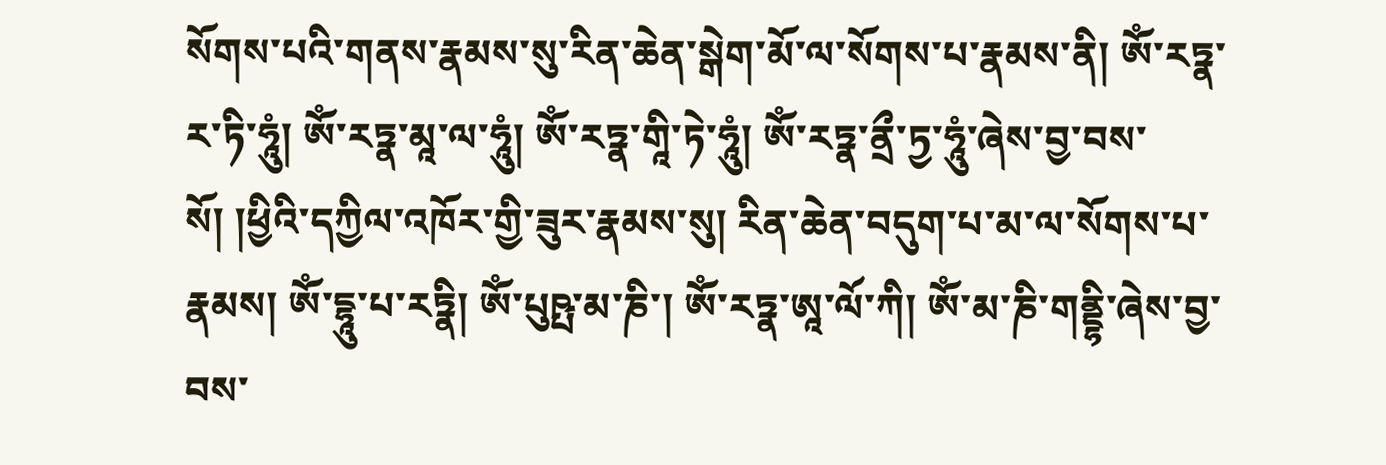སོགས་པའི་གནས་རྣམས་སུ་རིན་ཆེན་སྒེག་མོ་ལ་སོགས་པ་རྣམས་ནི། ཨོཾ་རཏྣ་ར་ཏི་ཧཱུཾ། ཨོཾ་རཏྣ་མཱ་ལ་ཧཱུཾ། ཨོཾ་རཏྣ་གཱི་ཏེ་ཧཱུཾ། ཨོཾ་རཏྣ་ནྲྀ་ཏྱ་ཧཱུཾ་ཞེས་བྱ་བས་སོ། །ཕྱིའི་དཀྱིལ་འཁོར་གྱི་ཟུར་རྣམས་སུ། རིན་ཆེན་བདུག་པ་མ་ལ་སོགས་པ་རྣམས། ཨོཾ་དྷཱུ་པ་རཏྣི། ཨོཾ་པུཥྤ་མ་ཎི་། ཨོཾ་རཏྣ་ཨཱ་ལོ་ཀི། ཨོཾ་མ་ཎི་གནྡྷི་ཞེས་བྱ་བས་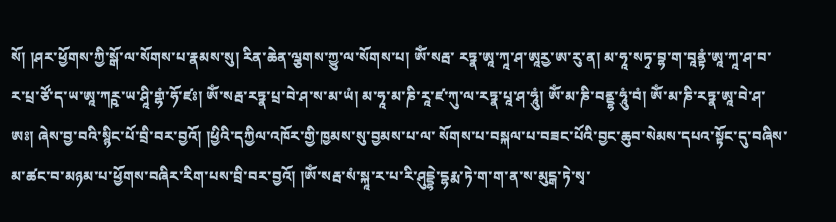སོ། །ཤར་ཕྱོགས་ཀྱི་སྒོ་ལ་སོགས་པ་རྣམས་སུ། རིན་ཆེན་ལྕགས་ཀྱུ་ལ་སོགས་པ། ཨོཾ་སརྦ་ རཏྣ་ཨཱ་ཀཱ་ཤ་ཨཱརྱ་ཨ་རུ་ན། མ་ཧཱ་སཏྭ་བྷ་ག་བཱནྟཾ་ཨཱ་ཀཱ་ཤ་བ་ར་པྲ་ཙོ་ད་ཡ་ཨཱ་ཀཪྵ་ཡ་ཤཱི་གྷཾ་ཧོ་ཛཿ། ཨོཾ་སརྦ་རཏྣ་པྲ་བེ་ཤ་ས་མ་ཡཾ། མ་ཧཱ་མ་ཎི་རཱ་ཛ་ཀུ་ལ་རཏྣ་པཱ་ཤ་ཧཱུཾ། ཨོཾ་མ་ཎི་བནྡྷ་ཧཱུཾ་བཾ། ཨོཾ་མ་ཎི་རཏྣ་ཨཱ་བེ་ཤ་ཨཿ། ཞེས་བྱ་བའི་སྙིང་པོ་བྲི་བར་བྱའོ། །ཕྱིའི་དཀྱིལ་འཁོར་གྱི་ཁྱམས་སུ་བྱམས་པ་ལ་ སོགས་པ་བསྐལ་པ་བཟང་པོའི་བྱང་ཆུབ་སེམས་དཔའ་སྟོང་དུ་བཞིས་མ་ཚང་བ་མཉམ་པ་ཕྱོགས་བཞིར་རིག་པས་བྲི་བར་བྱའོ། །ཨོཾ་སརྦ་སཾ་སྐཱ་ར་པ་རི་ཤུདྡྷེ་དྷརྨ་ཏེ་ག་ག་ན་ས་མུངྒ་ཏེ་སྭ་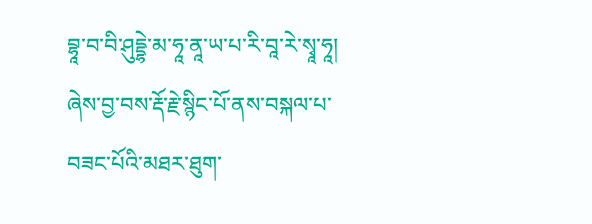བྷཱ་བ་བི་ཤུདྡྷེ་མ་ཧཱ་ནཱ་ཡ་པ་རི་བཱ་རེ་སྭཱ་ཧཱ། ཞེས་བྱ་བས་རྡོ་རྗེ་སྙིང་པོ་ནས་བསྐལ་པ་བཟང་པོའི་མཐར་ཐུག་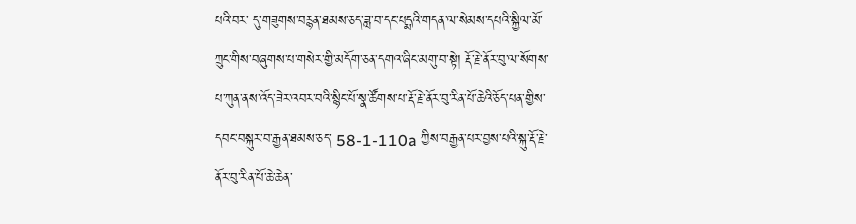པའི་བར་ དུ་གཟུགས་བརྙན་ཐམས་ཅད་ཟླ་བ་དང་པདྨའི་གདན་ལ་སེམས་དཔའི་སྐྱིལ་མོ་ཀྲུང་གིས་བཞུགས་པ་གསེར་གྱི་མདོག་ཅན་དགའ་ཞིང་མགུ་བ་སྟེ། རྡོ་རྗེ་ནོར་བུ་ལ་སོགས་པ་ཀུན་ནས་འོད་ཟེར་འབར་བའི་སྙིང་པོ་སྣ་ཚོགས་པ་རྡོ་རྗེ་ནོར་བུ་རིན་པོ་ཆེའི་ཅོད་པན་གྱིས་དབང་བསྐུར་བ་རྒྱན་ཐམས་ཅད་ 58-1-110a ཀྱིས་བརྒྱན་པར་བྱས་པའི་སྐུ་རྡོ་རྗེ་ནོར་བུ་རིན་པོ་ཆེ་ཆེན་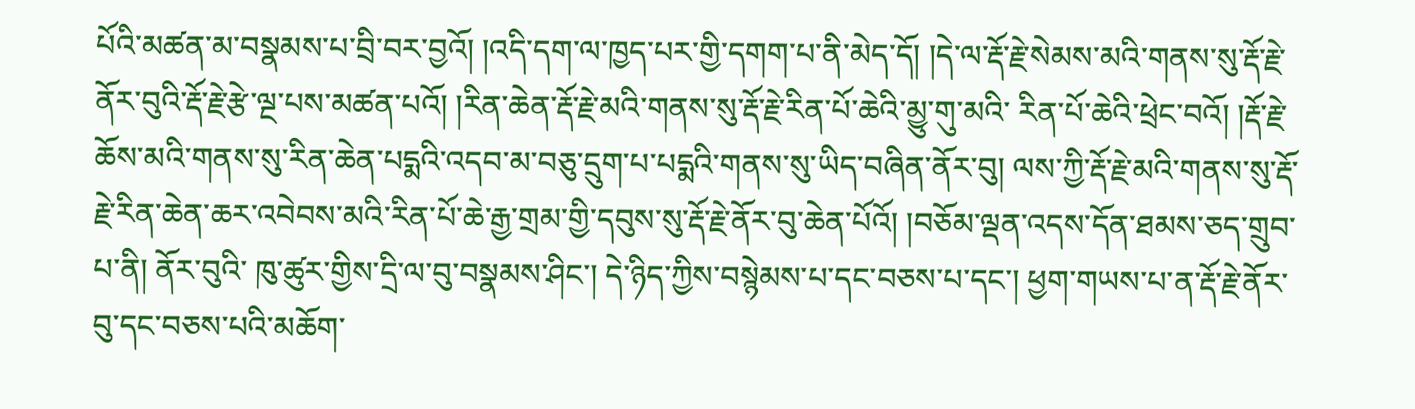པོའི་མཚན་མ་བསྣམས་པ་བྲི་བར་བྱའོ། །འདི་དག་ལ་ཁྱད་པར་གྱི་དགག་པ་ནི་མེད་དོ། །དེ་ལ་རྡོ་རྗེ་སེམས་མའི་གནས་སུ་རྡོ་རྗེ་ནོར་བུའི་རྡོ་རྗེ་རྩེ་ལྔ་པས་མཚན་པའོ། །རིན་ཆེན་རྡོ་རྗེ་མའི་གནས་སུ་རྡོ་རྗེ་རིན་པོ་ཆེའི་མྱུ་གུ་མའི་ རིན་པོ་ཆེའི་ཕྲེང་བའོ། །རྡོ་རྗེ་ཆོས་མའི་གནས་སུ་རིན་ཆེན་པདྨའི་འདབ་མ་བཅུ་དྲུག་པ་པདྨའི་གནས་སུ་ཡིད་བཞིན་ནོར་བུ། ལས་ཀྱི་རྡོ་རྗེ་མའི་གནས་སུ་རྡོ་རྗེ་རིན་ཆེན་ཆར་འབེབས་མའི་རིན་པོ་ཆེ་རྒྱ་གྲམ་གྱི་དབུས་སུ་རྡོ་རྗེ་ནོར་བུ་ཆེན་པོའོ། །བཅོམ་ལྡན་འདས་དོན་ཐམས་ཅད་གྲུབ་པ་ནི། ནོར་བུའི་ ཁུ་ཚུར་གྱིས་དྲི་ལ་བུ་བསྣམས་ཤིང་། དེ་ཉིད་ཀྱིས་བསྙེམས་པ་དང་བཅས་པ་དང་། ཕྱག་གཡས་པ་ན་རྡོ་རྗེ་ནོར་བུ་དང་བཅས་པའི་མཆོག་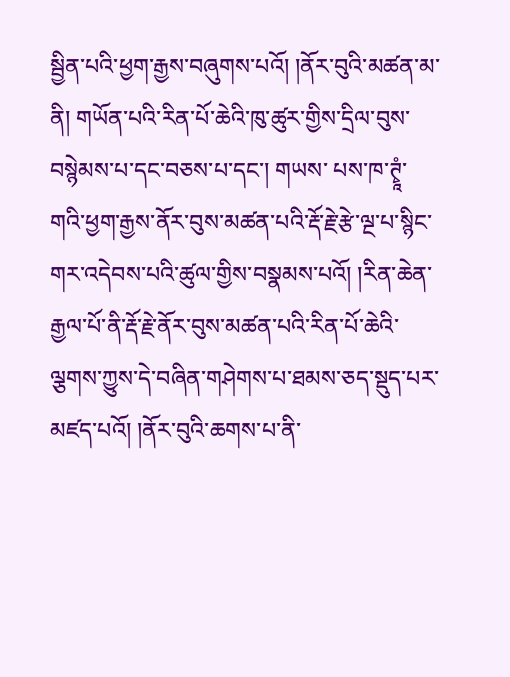སྦྱིན་པའི་ཕྱག་རྒྱས་བཞུགས་པའོ། །ནོར་བུའི་མཚན་མ་ནི། གཡོན་པའི་རིན་པོ་ཆེའི་ཁུ་ཚུར་གྱིས་དྲིལ་བུས་བསྙེམས་པ་དང་བཅས་པ་དང་། གཡས་ པས་ཁ་ཊྭཱཾ་གའི་ཕྱག་རྒྱས་ནོར་བུས་མཚན་པའི་རྡོ་རྗེ་རྩེ་ལྔ་པ་སྙིང་གར་འདེབས་པའི་ཚུལ་གྱིས་བསྣམས་པའོ། །རིན་ཆེན་རྒྱལ་པོ་ནི་རྡོ་རྗེ་ནོར་བུས་མཚན་པའི་རིན་པོ་ཆེའི་ལྕགས་ཀྱུས་དེ་བཞིན་གཤེགས་པ་ཐམས་ཅད་སྡུད་པར་མཛད་པའོ། །ནོར་བུའི་ཆགས་པ་ནི་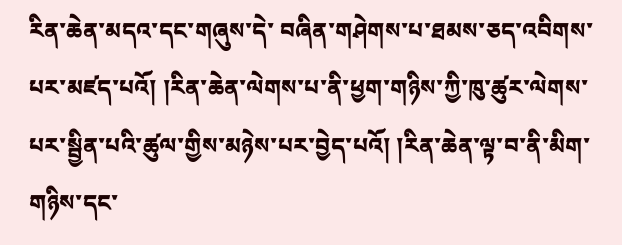རིན་ཆེན་མདའ་དང་གཞུས་དེ་ བཞིན་གཤེགས་པ་ཐམས་ཅད་འབིགས་པར་མཛད་པའོ། །རིན་ཆེན་ལེགས་པ་ནི་ཕྱག་གཉིས་ཀྱི་ཁུ་ཚུར་ལེགས་པར་སྦྱིན་པའི་ཚུལ་གྱིས་མཉེས་པར་བྱེད་པའོ། །རིན་ཆེན་ལྟ་བ་ནི་མིག་གཉིས་དང་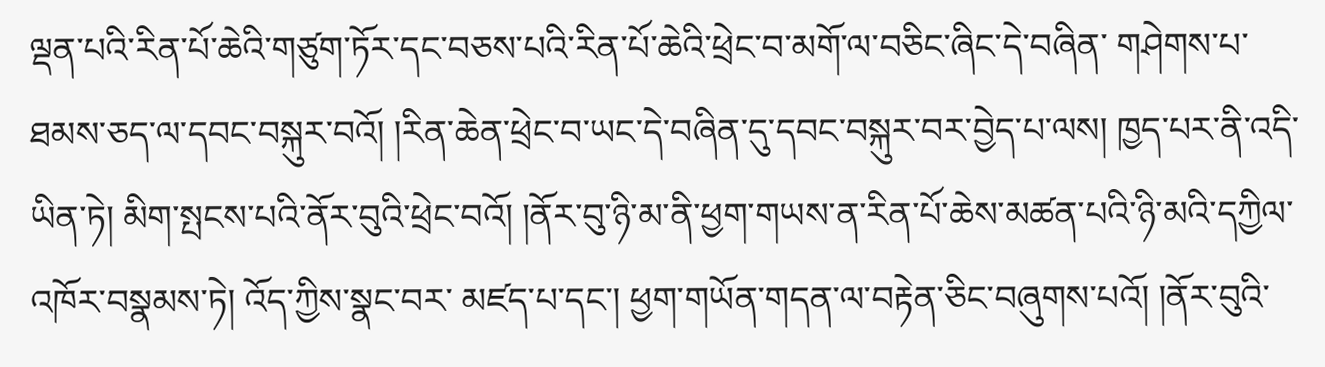ལྡན་པའི་རིན་པོ་ཆེའི་གཙུག་ཏོར་དང་བཅས་པའི་རིན་པོ་ཆེའི་ཕྲེང་བ་མགོ་ལ་བཅིང་ཞིང་དེ་བཞིན་ གཤེགས་པ་ཐམས་ཅད་ལ་དབང་བསྐུར་བའོ། །རིན་ཆེན་ཕྲེང་བ་ཡང་དེ་བཞིན་དུ་དབང་བསྐུར་བར་བྱེད་པ་ལས། ཁྱད་པར་ནི་འདི་ཡིན་ཏེ། མིག་སྤངས་པའི་ནོར་བུའི་ཕྲེང་བའོ། །ནོར་བུ་ཉི་མ་ནི་ཕྱག་གཡས་ན་རིན་པོ་ཆེས་མཚན་པའི་ཉི་མའི་དཀྱིལ་འཁོར་བསྣམས་ཏེ། འོད་ཀྱིས་སྣང་བར་ མཛད་པ་དང་། ཕྱག་གཡོན་གདན་ལ་བརྟེན་ཅིང་བཞུགས་པའོ། །ནོར་བུའི་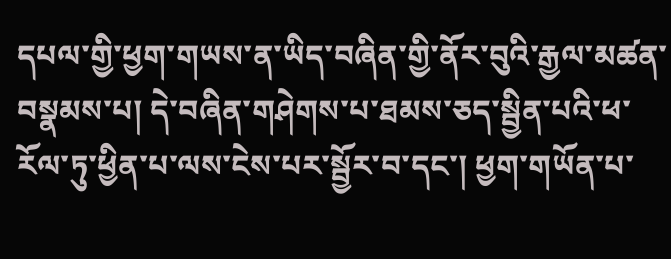དཔལ་གྱི་ཕྱག་གཡས་ན་ཡིད་བཞིན་གྱི་ནོར་བུའི་རྒྱལ་མཚན་བསྣམས་པ། དེ་བཞིན་གཤེགས་པ་ཐམས་ཅད་སྦྱིན་པའི་ཕ་རོལ་ཏུ་ཕྱིན་པ་ལས་ངེས་པར་སྦྱོར་བ་དང་། ཕྱག་གཡོན་པ་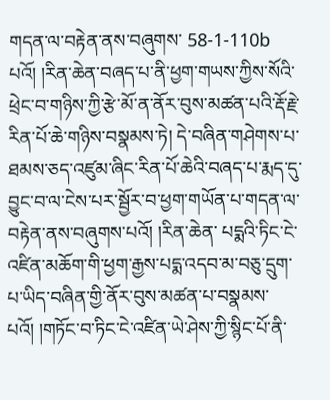གདན་ལ་བརྟེན་ནས་བཞུགས་ 58-1-110b པའོ། །རིན་ཆེན་བཞད་པ་ནི་ཕྱག་གཡས་ཀྱིས་སོའི་ཕྲེང་བ་གཉིས་ཀྱི་རྩེ་མོ་ན་ནོར་བུས་མཚན་པའི་རྡོ་རྗེ་རིན་པོ་ཆེ་གཉིས་བསྣམས་ཏེ། དེ་བཞིན་གཤེགས་པ་ཐམས་ཅད་འཛུམ་ཞིང་རིན་པོ་ཆེའི་བཞད་པ་རྨད་དུ་བྱུང་བ་ལ་ངེས་པར་སྦྱོར་བ་ཕྱག་གཡོན་པ་གདན་ལ་བརྟེན་ནས་བཞུགས་པའོ། །རིན་ཆེན་ པདྨའི་ཏིང་ངེ་འཛིན་མཆོག་གི་ཕྱག་རྒྱས་པདྨ་འདབ་མ་བཅུ་དྲུག་པ་ཡིད་བཞིན་གྱི་ནོར་བུས་མཚན་པ་བསྣམས་པའོ། །གཏོང་བ་ཏིང་ངེ་འཛིན་ཡེ་ཤེས་ཀྱི་སྙིང་པོ་ནི་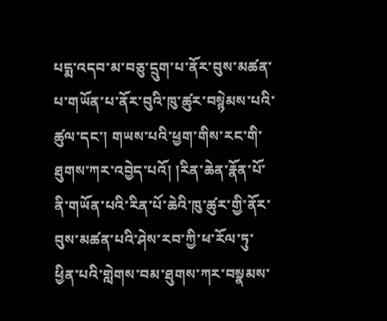པདྨ་འདབ་མ་བཅུ་དྲུག་པ་ནོར་བུས་མཚན་པ་གཡོན་པ་ནོར་བུའི་ཁུ་ཚུར་བསྙེམས་པའི་ཚུལ་དང་། གཡས་པའི་ཕྱག་གིས་རང་གི་ ཐུགས་ཀར་འབྱེད་པའོ། །རིན་ཆེན་རྣོན་པོ་ནི་གཡོན་པའི་རིན་པོ་ཆེའི་ཁུ་ཚུར་གྱི་ནོར་བུས་མཚན་པའི་ཤེས་རབ་ཀྱི་ཕ་རོལ་ཏུ་ཕྱིན་པའི་གླེགས་བམ་ཐུགས་ཀར་བསྣམས་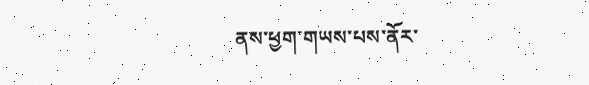ནས་ཕྱག་གཡས་པས་ནོར་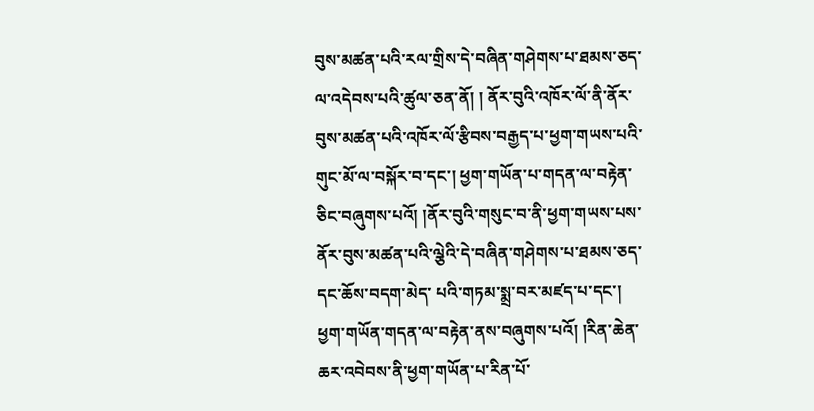བུས་མཚན་པའི་རལ་གྲིས་དེ་བཞིན་གཤེགས་པ་ཐམས་ཅད་ལ་འདེབས་པའི་ཚུལ་ཅན་ནོ། ། ནོར་བུའི་འཁོར་ལོ་ནི་ནོར་བུས་མཚན་པའི་འཁོར་ལོ་རྩིབས་བརྒྱད་པ་ཕྱག་གཡས་པའི་གུང་མོ་ལ་བསྐོར་བ་དང་། ཕྱག་གཡོན་པ་གདན་ལ་བརྟེན་ཅིང་བཞུགས་པའོ། །ནོར་བུའི་གསུང་བ་ནི་ཕྱག་གཡས་པས་ནོར་བུས་མཚན་པའི་ལྕེའི་དེ་བཞིན་གཤེགས་པ་ཐམས་ཅད་དང་ཆོས་བདག་མེད་ པའི་གཏམ་སྨྲ་བར་མཛད་པ་དང་། ཕྱག་གཡོན་གདན་ལ་བརྟེན་ནས་བཞུགས་པའོ། །རིན་ཆེན་ཆར་འབེབས་ནི་ཕྱག་གཡོན་པ་རིན་པོ་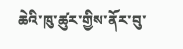ཆེའི་ཁུ་ཚུར་གྱིས་ནོར་བུ་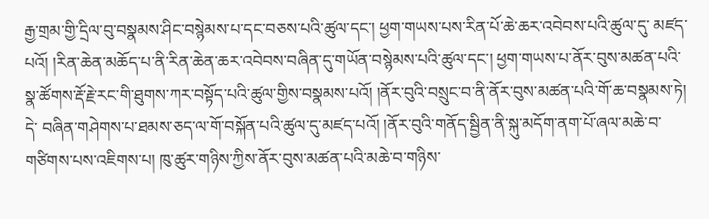རྒྱ་གྲམ་གྱི་དྲིལ་བུ་བསྣམས་ཤིང་བསྙེམས་པ་དང་བཅས་པའི་ཚུལ་དང་། ཕྱག་གཡས་པས་རིན་པོ་ཆེ་ཆར་འབེབས་པའི་ཚུལ་དུ་ མཛད་པའོ། །རིན་ཆེན་མཆོད་པ་ནི་རིན་ཆེན་ཆར་འབེབས་བཞིན་དུ་གཡོན་བསྙེམས་པའི་ཚུལ་དང་། ཕྱག་གཡས་པ་ནོར་བུས་མཚན་པའི་སྣ་ཚོགས་རྡོ་རྗེ་རང་གི་ཐུགས་ཀར་བསྟོད་པའི་ཚུལ་གྱིས་བསྣམས་པའོ། །ནོར་བུའི་བསྲུང་བ་ནི་ནོར་བུས་མཚན་པའི་གོ་ཆ་བསྣམས་ཏེ། དེ་ བཞིན་གཤེགས་པ་ཐམས་ཅད་ལ་གོ་བསྐོན་པའི་ཚུལ་དུ་མཛད་པའོ། །ནོར་བུའི་གནོད་སྦྱིན་ནི་སྐུ་མདོག་ནག་པོ་ཞལ་མཆེ་བ་གཙིགས་པས་འཇིགས་པ། ཁུ་ཚུར་གཉིས་ཀྱིས་ནོར་བུས་མཚན་པའི་མཆེ་བ་གཉིས་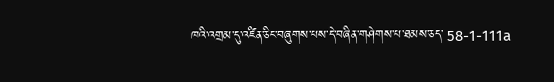ཁའི་འགྲམ་དུ་འཛིན་ཅིང་བཞུགས་པས་དེ་བཞིན་གཤེགས་པ་ཐམས་ཅད་ 58-1-111a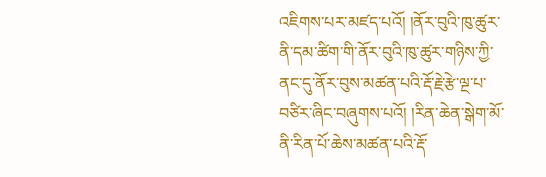འཇིགས་པར་མཛད་པའོ། །ནོར་བུའི་ཁུ་ཚུར་ནི་དམ་ཚིག་གི་ནོར་བུའི་ཁུ་ཚུར་གཉིས་ཀྱི་ནང་དུ་ནོར་བུས་མཚན་པའི་རྡོ་རྗེ་རྩེ་ལྔ་པ་བཙིར་ཞིང་བཞུགས་པའོ། །རིན་ཆེན་སྒེག་མོ་ནི་རིན་པོ་ཆེས་མཚན་པའི་རྡོ་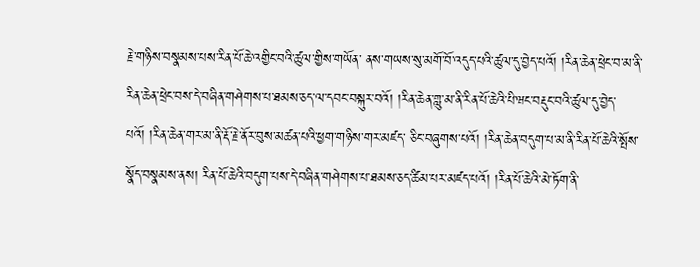རྗེ་གཉིས་བསྣམས་པས་རིན་པོ་ཆེ་འགྱིང་བའི་ཚུལ་གྱིས་གཡོན་ ནས་གཡས་སུ་མགོ་བོ་འདུད་པའི་ཚུལ་དུ་བྱེད་པའོ། །རིན་ཆེན་ཕྲེང་བ་མ་ནི་རིན་ཆེན་ཕྲེང་བས་དེ་བཞིན་གཤེགས་པ་ཐམས་ཅད་ལ་དབང་བསྐུར་བའོ། །རིན་ཆེན་གླུ་མ་ནི་རིན་པོ་ཆེའི་པི་ཝང་བརྡུང་བའི་ཚུལ་དུ་བྱེད་པའོ། །རིན་ཆེན་གར་མ་ནི་རྡོ་རྗེ་ནོར་བུས་མཚན་པའི་ཕྱག་གཉིས་གར་མཛད་ ཅིང་བཞུགས་པའོ། །རིན་ཆེན་བདུག་པ་མ་ནི་རིན་པོ་ཆེའི་སྤོས་སྣོད་བསྣམས་ནས། རིན་པོ་ཆེའི་བདུག་པས་དེ་བཞིན་གཤེགས་པ་ཐམས་ཅད་ཚིམ་པར་མཛད་པའོ། །རིན་པོ་ཆེའི་མེ་ཏོག་ནི་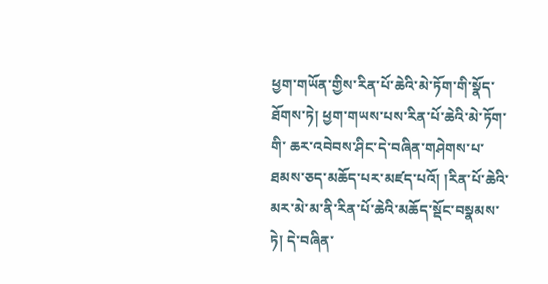ཕྱག་གཡོན་གྱིས་རིན་པོ་ཆེའི་མེ་ཏོག་གི་སྣོད་ཐོགས་ཏེ། ཕྱག་གཡས་པས་རིན་པོ་ཆེའི་མེ་ཏོག་གི་ ཆར་འབེབས་ཤིང་དེ་བཞིན་གཤེགས་པ་ཐམས་ཅད་མཆོད་པར་མཛད་པའོ། །རིན་པོ་ཆེའི་མར་མེ་མ་ནི་རིན་པོ་ཆེའི་མཆོད་སྡོང་བསྣམས་ཏེ། དེ་བཞིན་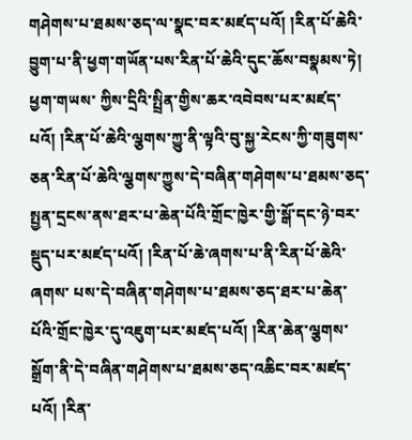གཤེགས་པ་ཐམས་ཅད་ལ་སྣང་བར་མཛད་པའོ། །རིན་པོ་ཆེའི་བྱུག་པ་ནི་ཕྱག་གཡོན་པས་རིན་པོ་ཆེའི་དུང་ཆོས་བསྣམས་ཏེ། ཕྱག་གཡས་ ཀྱིས་དྲིའི་སྤྲིན་གྱིས་ཆར་འབེབས་པར་མཛད་པའོ། །རིན་པོ་ཆེའི་ལྕགས་ཀྱུ་ནི་ལྟའི་བུ་སྐྱ་རེངས་ཀྱི་གཟུགས་ཅན་རིན་པོ་ཆེའི་ལྕགས་ཀྱུས་དེ་བཞིན་གཤེགས་པ་ཐམས་ཅད་སྤྱན་དྲངས་ནས་ཐར་པ་ཆེན་པོའི་གྲོང་ཁྱེར་གྱི་སྒོ་དང་ཉེ་བར་སྡུད་པར་མཛད་པའོ། །རིན་པོ་ཆེ་ཞགས་པ་ནི་རིན་པོ་ཆེའི་ཞགས་ པས་དེ་བཞིན་གཤེགས་པ་ཐམས་ཅད་ཐར་པ་ཆེན་པོའི་གྲོང་ཁྱེར་དུ་འཇུག་པར་མཛད་པའོ། །རིན་ཆེན་ལྕགས་སྒྲོག་ནི་དེ་བཞིན་གཤེགས་པ་ཐམས་ཅད་འཆིང་བར་མཛད་པའོ། །རིན་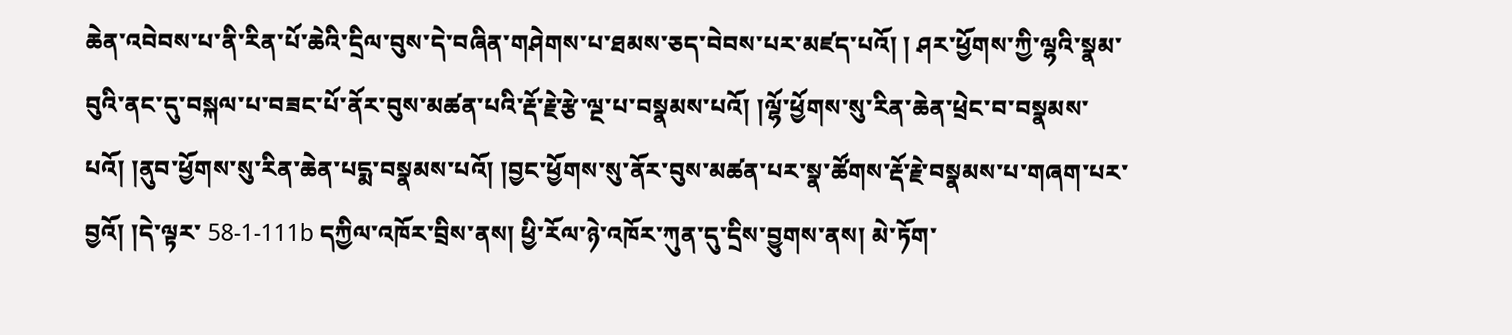ཆེན་འབེབས་པ་ནི་རིན་པོ་ཆེའི་དྲིལ་བུས་དེ་བཞིན་གཤེགས་པ་ཐམས་ཅད་བེབས་པར་མཛད་པའོ། ། ཤར་ཕྱོགས་ཀྱི་ལྷའི་སྣམ་བུའི་ནང་དུ་བསྐལ་པ་བཟང་པོ་ནོར་བུས་མཚན་པའི་རྡོ་རྗེ་རྩེ་ལྔ་པ་བསྣམས་པའོ། །ལྷོ་ཕྱོགས་སུ་རིན་ཆེན་ཕྲེང་བ་བསྣམས་པའོ། །ནུབ་ཕྱོགས་སུ་རིན་ཆེན་པདྨ་བསྣམས་པའོ། །བྱང་ཕྱོགས་སུ་ནོར་བུས་མཚན་པར་སྣ་ཚོགས་རྡོ་རྗེ་བསྣམས་པ་གཞག་པར་བྱའོ། །དེ་ལྟར་ 58-1-111b དཀྱིལ་འཁོར་བྲིས་ནས། ཕྱི་རོལ་ཉེ་འཁོར་ཀུན་དུ་དྲིས་བྱུགས་ནས། མེ་ཏོག་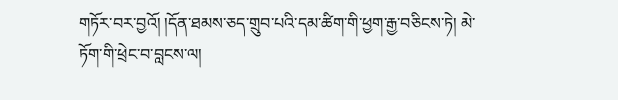གཏོར་བར་བྱའོ། །དོན་ཐམས་ཅད་གྲུབ་པའི་དམ་ཚིག་གི་ཕྱག་རྒྱ་བཅིངས་ཏེ། མེ་ཏོག་གི་ཕྲེང་བ་བླངས་ལ།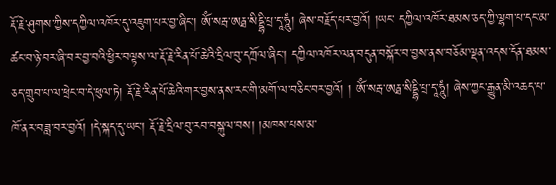རྡོ་རྗེ་ཤུགས་ཀྱིས་དཀྱིལ་འཁོར་དུ་འཇུག་པར་བྱ་ཞིང་། ཨོཾ་སརྦ་ཨརྠ་སིདྡྷི་པྲ་དཱ་ཧཱུཾ། ཞེས་བརྗོད་པར་བྱའོ། །ཡང་ དཀྱིལ་འཁོར་ཐམས་ཅད་ཀྱི་ལྷག་པ་དང་མ་ཚང་བ་ཉེ་བར་ཞི་བར་བྱ་བའི་ཕྱིར་བལྟས་ལ་རྡོ་རྗེ་རིན་པོ་ཆེའི་དྲིལ་བུ་དཀྲོལ་ཞིང་། དཀྱིལ་འཁོར་ལན་བདུན་བསྐོར་བ་བྱས་ནས་བཅོམ་ལྡན་འདས་དོན་ཐམས་ཅད་གྲུབ་པ་ལ་ཕྲེང་བ་དེ་ཕུལ་ཏེ། རྡོ་རྗེ་རིན་པོ་ཆེའི་གར་བྱས་ནས་རང་གི་མགོ་ལ་བཅིང་བར་བྱའོ། ། ཨོཾ་སརྦ་ཨརྠ་སིདྡྷི་པྲ་དཱ་ཧཱུཾ། ཞེས་ཀྱང་རྒྱུན་མི་འཆད་པ་ཁོ་ནར་བཟླ་བར་བྱའོ། །དེ་སྐད་དུ་ཡང་། རྡོ་རྗེ་དྲིལ་བུ་རབ་བསྐུལ་བས། །མཁས་པས་མ་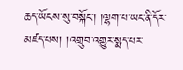ཆད་ཡོངས་སུ་བསྐོང་། །ལྷག་པ་ཡང་ནི་དོར་མཛད་པས། །འགྲུབ་འགྱུར་སྨད་པར་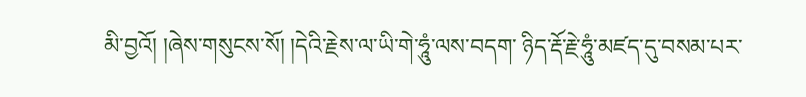མི་བྱའོ། །ཞེས་གསུངས་སོ། །དེའི་རྗེས་ལ་ཡི་གེ་ཧཱུཾ་ལས་བདག་ ཉིད་རྡོ་རྗེ་ཧཱུཾ་མཛད་དུ་བསམ་པར་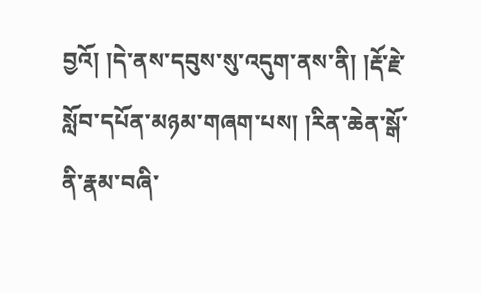བྱའོ། །དེ་ནས་དབུས་སུ་འདུག་ནས་ནི། །རྡོ་རྗེ་སློབ་དཔོན་མཉམ་གཞག་པས། །རིན་ཆེན་སྒོ་ནི་རྣམ་བཞི་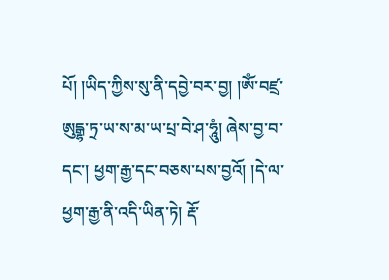པོ། །ཡིད་ཀྱིས་སུ་ནི་དབྱེ་བར་བྱ། །ཨོཾ་བཛྲ་ཨུདྒྷ་ཏྲ་ཡ་ས་མ་ཡ་པྲ་བེ་ཤ་ཧཱུཾ། ཞེས་བྱ་བ་དང་། ཕྱག་རྒྱ་དང་བཅས་པས་བྱའོ། །དེ་ལ་ཕྱག་རྒྱ་ནི་འདི་ཡིན་ཏེ། རྡོ་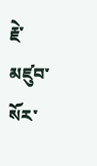རྗེ་ མཛུབ་སོར་